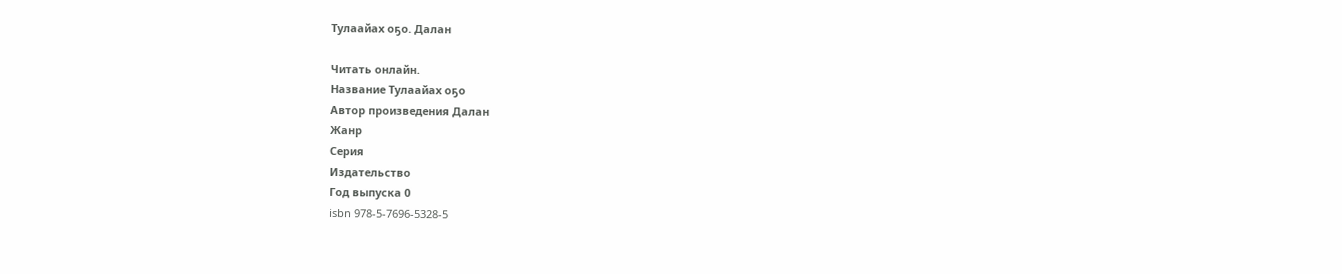Тулаайах оҕо. Далан

Читать онлайн.
Название Тулаайах оҕо
Автор произведения Далан
Жанр
Серия
Издательство
Год выпуска 0
isbn 978-5-7696-5328-5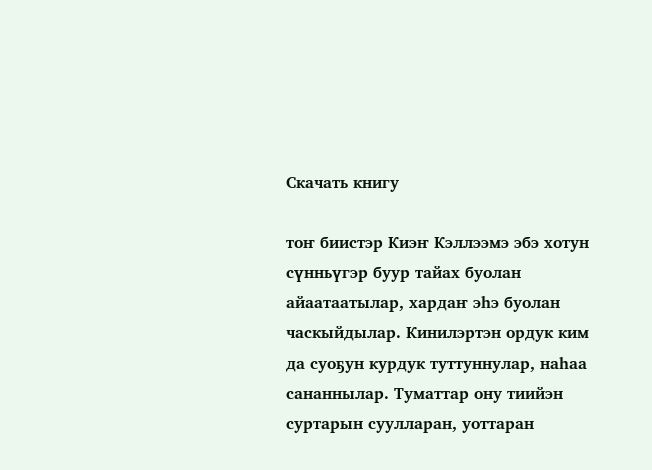Скачать книгу

тоҥ биистэр Киэҥ Кэллээмэ эбэ хотун сүнньүгэр буур тайах буолан айаатаатылар, хардаҥ эһэ буолан часкыйдылар. Кинилэртэн ордук ким да суоҕун курдук туттуннулар, наһаа сананнылар. Туматтар ону тиийэн суртарын суулларан, уоттаран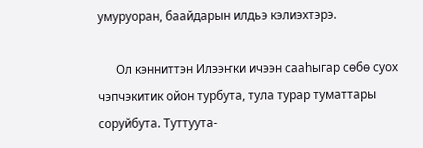умуруоран, баайдарын илдьэ кэлиэхтэрэ.

      Ол кэнниттэн Илээҥки ичээн сааһыгар сөбө суох чэпчэкитик ойон турбута, тула турар туматтары соруйбута. Туттуута-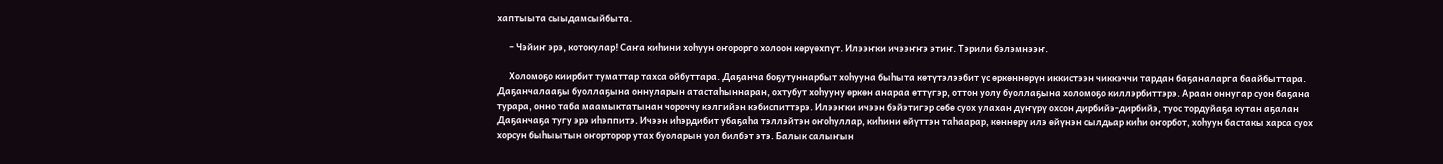хаптыыта сыыдамсыйбыта.

      – Чэйиҥ эрэ, котокулар! Саҥа киһини хоһуун оҥорорго холоон көрүөхпүт. Илээҥки ичээҥҥэ этиҥ. Тэрили бэлэмнээҥ.

      Холомоҕо киирбит туматтар тахса ойбуттара. Даҕанча боҕутуннарбыт хоһууна быһыта көтүтэлээбит үс өркөннөрүн иккистээн чиккэччи тардан баҕаналарга баайбыттара. Даҕанчалааҕы буоллаҕына оннуларын атастаһыннаран, охтубут хоһууну өркөн анараа өттүгэр, оттон уолу буоллаҕына холомоҕо киллэрбиттэрэ. Араан оннугар суон баҕана турара, онно таба маамыктатынан чороччу кэлгийэн кэбиспиттэрэ. Илээҥки ичээн бэйэтигэр сөбө суох улахан дүҥүрү охсон дирбийэ-дирбийэ, туос тордуйаҕа кутан аҕалан Даҕанчаҕа тугу эрэ иһэппитэ. Ичээн иһэрдибит убаҕаһа тэллэйтэн оҥоһуллар, киһини өйүттэн таһаарар, көннөрү илэ өйүнэн сылдьар киһи оҥорбот, хоһуун бастакы харса суох хорсун быһыытын оҥорторор утах буоларын уол билбэт этэ. Балык салыҥын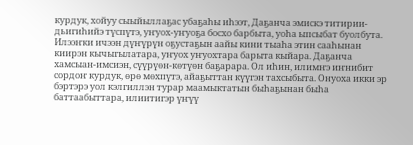курдук, хойуу сыыйыллаҕас убаҕаһы иһээт, Даҕанча эмискэ титирии-дьигиһийэ түспүтэ, уҥуох-уҥуоҕа босхо барбыта, уоһа ыпсыбат буолбута. Илээҥки ичээн дүҥүрүн оҕустаҕын аайы кини тыаһа этин сааһынан киирэн кычыгылатара, уҥуох уҥуохтара барыта кыйара. Даҕанча хамсыан-имсиэн, сүүрүөн-көтүөн баҕарара. Ол иһин, илимҥэ иҥнибит сордоҥ курдук, өрө мөхпүтэ, айаҕыттан күүгэн тахсыбыта. Онуоха икки эр бэртэрэ уол кэлгиллэн турар маамыктатын быһаҕынан быһа баттаабыттара, илиитигэр үҥүү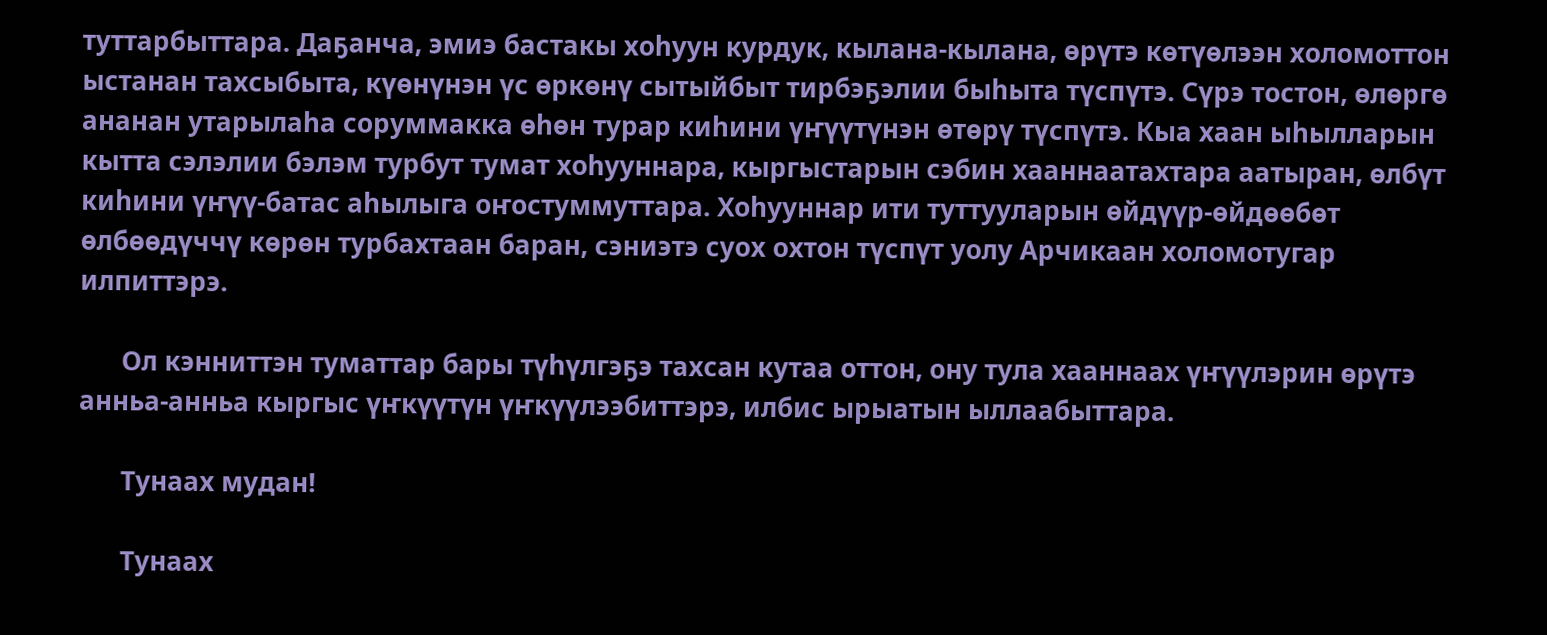туттарбыттара. Даҕанча, эмиэ бастакы хоһуун курдук, кылана-кылана, өрүтэ көтүөлээн холомоттон ыстанан тахсыбыта, күөнүнэн үс өркөнү сытыйбыт тирбэҕэлии быһыта түспүтэ. Сүрэ тостон, өлөргө ананан утарылаһа соруммакка өһөн турар киһини үҥүүтүнэн өтөрү түспүтэ. Кыа хаан ыһылларын кытта сэлэлии бэлэм турбут тумат хоһууннара, кыргыстарын сэбин хааннаатахтара аатыран, өлбүт киһини үҥүү-батас аһылыга оҥостуммуттара. Хоһууннар ити туттууларын өйдүүр-өйдөөбөт өлбөөдүччү көрөн турбахтаан баран, сэниэтэ суох охтон түспүт уолу Арчикаан холомотугар илпиттэрэ.

      Ол кэнниттэн туматтар бары түһүлгэҕэ тахсан кутаа оттон, ону тула хааннаах үҥүүлэрин өрүтэ анньа-анньа кыргыс үҥкүүтүн үҥкүүлээбиттэрэ, илбис ырыатын ыллаабыттара.

      Тунаах мудан!

      Тунаах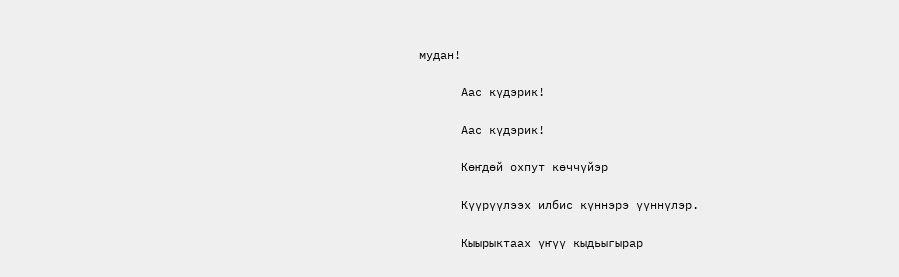мудан!

      Аас күдэрик!

      Аас күдэрик!

      Көҥдөй охпут көччүйэр

      Күүрүүлээх илбис күннэрэ үүннүлэр.

      Кыырыктаах үҥүү кыдьыгырар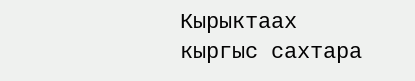Кырыктаах кыргыс сахтара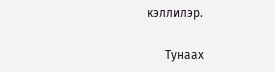кэллилэр.

      Тунаах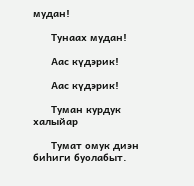мудан!

      Тунаах мудан!

      Аас күдэрик!

      Аас күдэрик!

      Туман курдук халыйар

      Тумат омук диэн биһиги буолабыт.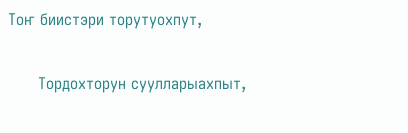Тоҥ биистэри торутуохпут,

      Тордохторун суулларыахпыт,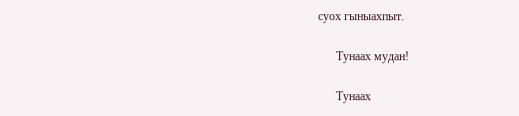суох гыныахпыт.

      Тунаах мудан!

      Тунаах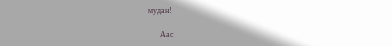мудан!

      Аас